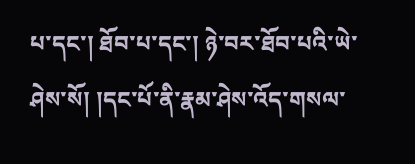པ་དང་། ཐོབ་པ་དང་། ཉེ་བར་ཐོབ་པའི་ཡེ་ཤེས་སོ། །དང་པོ་ནི་རྣམ་ཤེས་འོད་གསལ་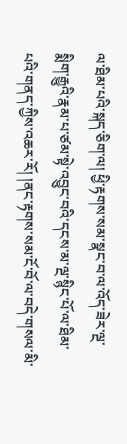ལ་ཐིམ་པའི་སྐད་ཅིག་ལ། ཕྱི་རྟགས་སམ་སྣང་བ་ལ་འོད་ཟེར་ལྔ་སྨིག་རྒྱུའི་རྣམ་པ་ཙམ་སྟེ་འབྱུང་བའི་དངས་མ་ལྔ་སྙིང་པོ་ལ་ཐིམ་པའི་གནད་ཀྱིས་འཆར་རོ། །ནང་རྟགས་སམ་ངོ་བོ་ལ་བདེ་གསལ་མི་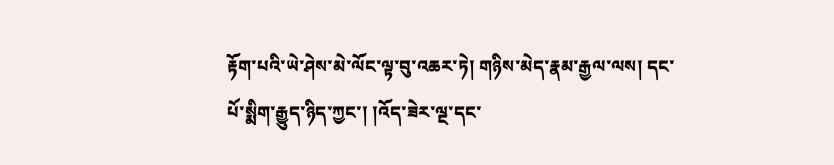རྟོག་པའི་ཡེ་ཤེས་མེ་ལོང་ལྟ་བུ་འཆར་ཏེ། གཉིས་མེད་རྣམ་རྒྱལ་ལས། དང་པོ་སྨིག་རྒྱུད་ཉིད་ཀྱང་། །འོད་ཟེར་ལྔ་དང་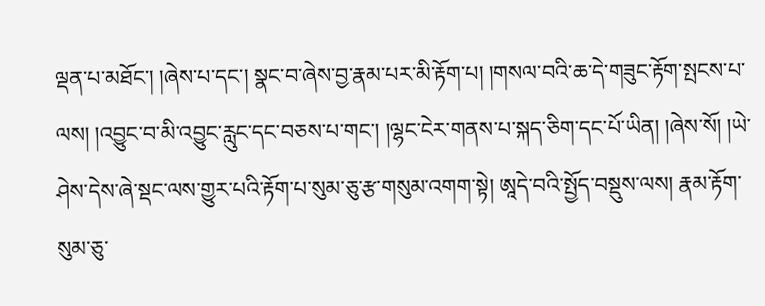ལྡན་པ་མཐོང་། །ཞེས་པ་དང་། སྣང་བ་ཞེས་བྱ་རྣམ་པར་མི་རྟོག་པ། །གསལ་བའི་ཆ་དེ་གཟུང་རྟོག་སྤངས་པ་ལས། །འབྱུང་བ་མི་འབྱུང་རླུང་དང་བཅས་པ་གང་། །ལྷང་ངེར་གནས་པ་སྐད་ཅིག་དང་པོ་ཡིན། །ཞེས་སོ། །ཡེ་ཤེས་དེས་ཞེ་སྡང་ལས་གྱུར་པའི་རྟོག་པ་སུམ་ཅུ་རྩ་གསུམ་འགག་སྟེ། ཨཱདེ་བའི་སྤྱོད་བསྡུས་ལས། རྣམ་རྟོག་སུམ་ཅུ་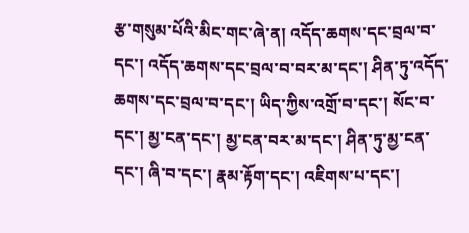རྩ་གསུམ་པོའི་མིང་གང་ཞེ་ན། འདོད་ཆགས་དང་བྲལ་བ་དང་། འདོད་ཆགས་དང་བྲལ་བ་བར་མ་དང་། ཤིན་ཏུ་འདོད་ཆགས་དང་བྲལ་བ་དང་། ཡིད་ཀྱིས་འགྲོ་བ་དང་། སོང་བ་དང་། མྱ་ངན་དང་། མྱ་ངན་བར་མ་དང་། ཤིན་ཏུ་མྱ་ངན་དང་། ཞི་བ་དང་། རྣམ་རྟོག་དང་། འཇིགས་པ་དང་།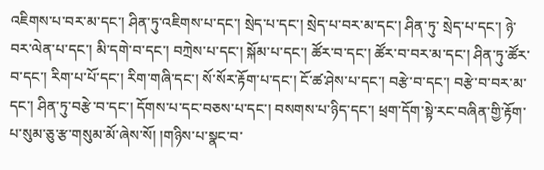འཇིགས་པ་བར་མ་དང་། ཤིན་ཏུ་འཇིགས་པ་དང་། སྲེད་པ་དང་། སྲེད་པ་བར་མ་དང་། ཤིན་ཏུ་ སྲེད་པ་དང་། ཉེ་བར་ལེན་པ་དང་། མི་དགེ་བ་དང་། བཀྲེས་པ་དང་། སྐོམ་པ་དང་། ཚོར་བ་དང་། ཚོར་བ་བར་མ་དང་། ཤིན་ཏུ་ཚོར་བ་དང་། རིག་པ་པོ་དང་། རིག་གཞི་དང་། སོ་སོར་རྟོག་པ་དང་། ངོ་ཚ་ཤེས་པ་དང་། བརྩེ་བ་དང་། བརྩེ་བ་བར་མ་དང་། ཤིན་ཏུ་བརྩེ་བ་དང་། དོགས་པ་དང་བཅས་པ་དང་། བསགས་པ་ཉིད་དང་། ཕྲག་དོག་སྟེ་རང་བཞིན་གྱི་རྟོག་པ་སུམ་ཅུ་རྩ་གསུམ་མོ་ཞེས་སོ། །གཉིས་པ་སྣང་བ་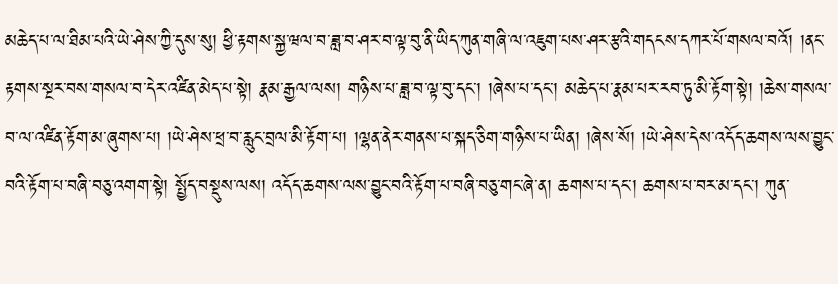མཆེད་པ་ལ་ཐིམ་པའི་ཡེ་ཤེས་ཀྱི་དུས་སུ། ཕྱི་རྟགས་སྐྱ་ཝལ་བ་ཟླ་བ་ཤར་བ་ལྟ་བུ་ནི་ཡིད་ཀུན་གཞི་ལ་འཇུག་པས་ཤར་རྩའི་གདངས་དཀར་པོ་གསལ་བའོ། །ནང་རྟགས་སྔར་བས་གསལ་བ་དེར་འཛིན་མེད་པ་སྟེ། རྣམ་རྒྱལ་ལས། གཉིས་པ་ཟླ་བ་ལྟ་བུ་དང་། །ཞེས་པ་དང་། མཆེད་པ་རྣམ་པར་རབ་ཏུ་མི་རྟོག་སྟེ། །ཆེས་གསལ་བ་ལ་འཛིན་རྟོག་མ་ཞུགས་པ། །ཡེ་ཤེས་ཕྲ་བ་རླུང་བྲལ་མི་རྟོག་པ། །ལྷན་ནེར་གནས་པ་སྐད་ཅིག་གཉིས་པ་ཡིན། །ཞེས་སོ། །ཡེ་ཤེས་དེས་འདོད་ཆགས་ལས་བྱུང་བའི་རྟོག་པ་བཞི་བཅུ་འགག་སྟེ། སྤྱོད་བསྡུས་ལས། འདོད་ཆགས་ལས་བྱུང་བའི་རྟོག་པ་བཞི་བཅུ་གང་ཞེ་ན། ཆགས་པ་དང་། ཆགས་པ་བར་མ་དང་། ཀུན་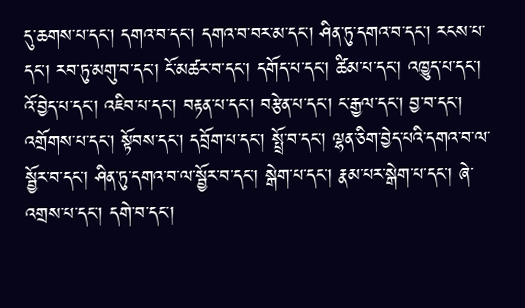དུ་ཆགས་པ་དང་། དགའ་བ་དང་། དགའ་བ་བར་མ་དང་། ཤིན་ཏུ་དགའ་བ་དང་། རངས་པ་དང་། རབ་ཏུ་མགུ་བ་དང་། ངོ་མཚར་བ་དང་། དགོད་པ་དང་། ཚིམ་པ་དང་། འཁྱུད་པ་དང་། འོ་བྱེད་པ་དང་། འཇིབ་པ་དང་། བརྟན་པ་དང་། བརྩེན་པ་དང་། ང་རྒྱལ་དང་། བྱ་བ་དང་། འགྲོགས་པ་དང་། སྟོབས་དང་། དབྲོག་པ་དང་། སྤྲོ་བ་དང་། ལྷན་ཅིག་བྱེད་པའི་དགའ་བ་ལ་སྦྱོར་བ་དང་། ཤིན་ཏུ་དགའ་བ་ལ་སྦྱོར་བ་དང་། སྒེག་པ་དང་། རྣམ་པར་སྒེག་པ་དང་། ཞེ་འགྲས་པ་དང་། དགེ་བ་དང་།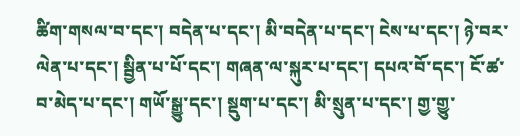ཚིག་གསལ་བ་དང་། བདེན་པ་དང་། མི་བདེན་པ་དང་། ངེས་པ་དང་། ཉེ་བར་ལེན་པ་དང་། སྦྱིན་པ་པོ་དང་། གཞན་ལ་སྐུར་པ་དང་། དཔའ་བོ་དང་། ངོ་ཚ་བ་མེད་པ་དང་། གཡོ་སྒྱུ་དང་། སྡུག་པ་དང་། མི་སྲུན་པ་དང་། གྱ་གྱུ་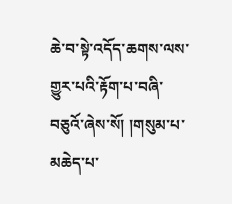ཆེ་བ་སྟེ་འདོད་ཆགས་ལས་གྱུར་པའི་རྟོག་པ་བཞི་བཅུའོ་ཞེས་སོ། །གསུམ་པ་མཆེད་པ་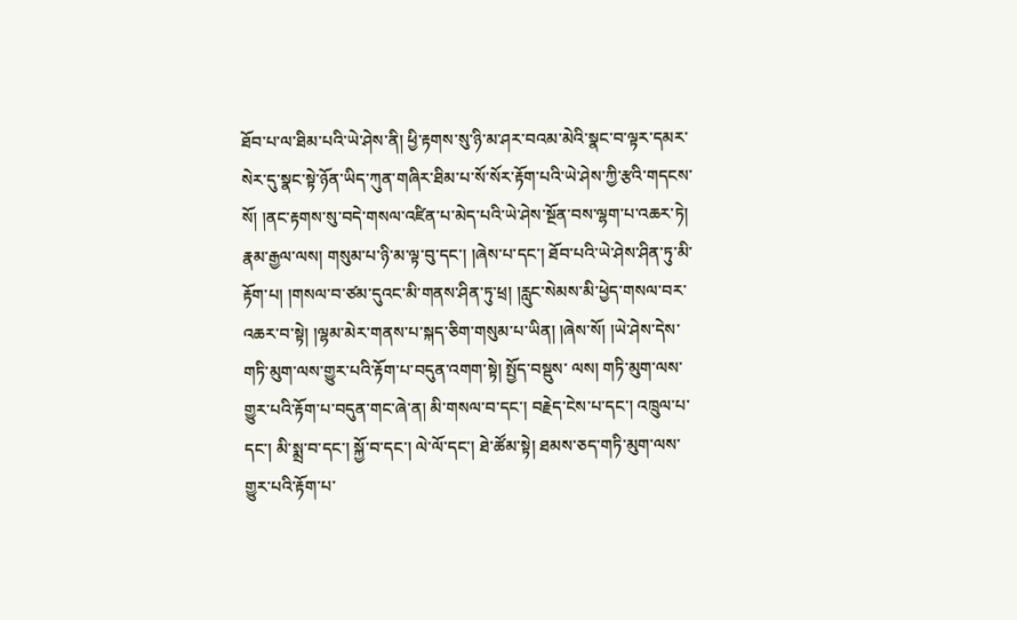ཐོབ་པ་ལ་ཐིམ་པའི་ཡེ་ཤེས་ནི། ཕྱི་རྟགས་སུ་ཉི་མ་ཤར་བའམ་མེའི་སྣང་བ་ལྟར་དམར་སེར་དུ་སྣང་སྟེ་ཉོན་ཡིད་ཀུན་གཞིར་ཐིམ་པ་སོ་སོར་རྟོག་པའི་ཡེ་ཤེས་ཀྱི་རྩའི་གདངས་སོ། །ནང་རྟགས་སུ་བདེ་གསལ་འཛིན་པ་མེད་པའི་ཡེ་ཤེས་སྔོན་བས་ལྷག་པ་འཆར་ཏེ། རྣམ་རྒྱལ་ལས། གསུམ་པ་ཉི་མ་ལྟ་བུ་དང་། །ཞེས་པ་དང་། ཐོབ་པའི་ཡེ་ཤེས་ཤིན་ཏུ་མི་རྟོག་པ། །གསལ་བ་ཙམ་དུའང་མི་གནས་ཤིན་ཏུ་ཕྲ། །རླུང་སེམས་མི་ཕྱེད་གསལ་བར་འཆར་བ་སྟེ། །ལྷམ་མེར་གནས་པ་སྐད་ཅིག་གསུམ་པ་ཡིན། །ཞེས་སོ། །ཡེ་ཤེས་དེས་གཏི་མུག་ལས་གྱུར་པའི་རྟོག་པ་བདུན་འགག་སྟེ། སྤྱོད་བསྡུས་ ལས། གཏི་མུག་ལས་གྱུར་པའི་རྟོག་པ་བདུན་གང་ཞེ་ན། མི་གསལ་བ་དང་། བརྗེད་ངེས་པ་དང་། འཁྲུལ་པ་དང་། མི་སྨྲ་བ་དང་། སྐྱོ་བ་དང་། ལེ་ལོ་དང་། ཐེ་ཚོམ་སྟེ། ཐམས་ཅད་གཏི་མུག་ལས་གྱུར་པའི་རྟོག་པ་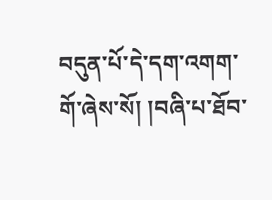བདུན་པོ་དེ་དག་འགག་གོ་ཞེས་སོ། །བཞི་པ་ཐོབ་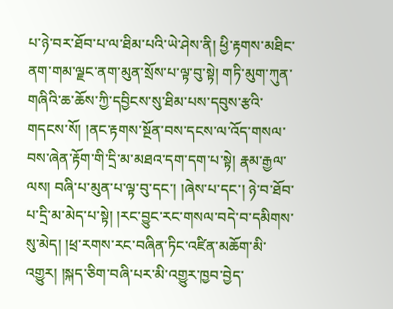པ་ཉེ་བར་ཐོབ་པ་ལ་ཐིམ་པའི་ཡེ་ཤེས་ནི། ཕྱི་རྟགས་མཐིང་ནག་གམ་ལྗང་ནག་མུན་སྲོས་པ་ལྟ་བུ་སྟེ། གཏི་མུག་ཀུན་གཞིའི་ཆ་ཆོས་ཀྱི་དབྱིངས་སུ་ཐིམ་པས་དབུས་རྩའི་གདངས་སོ། །ནང་རྟགས་སྔོན་བས་དངས་ལ་འོད་གསལ་བས་ཞེན་རྟོག་གི་དྲི་མ་མཐའ་དག་དག་པ་སྟེ། རྣམ་རྒྱལ་ལས། བཞི་པ་མུན་པ་ལྟ་བུ་དང་། །ཞེས་པ་དང་། ཉེ་བ་ཐོབ་པ་དྲི་མ་མེད་པ་སྟེ། །རང་བྱུང་རང་གསལ་བདེ་བ་དམིགས་སུ་མེད། །ཕྲ་རགས་རང་བཞིན་ཏིང་འཛིན་མཆོག་མི་འགྱུར། །སྐད་ཅིག་བཞི་པར་མི་འགྱུར་ཁྱབ་བྱེད་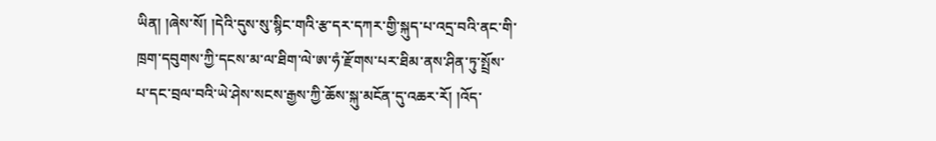ཡིན། །ཞེས་སོ། །དེའི་དུས་སུ་སྙིང་གའི་རྩ་དར་དཀར་གྱི་སྐུད་པ་འདྲ་བའི་ནང་གི་ཁྲག་དབུགས་ཀྱི་དངས་མ་ལ་ཐིག་ལེ་ཨ་ཧཾ་རྫོགས་པར་ཐིམ་ནས་ཤིན་ཏུ་སྤྲོས་པ་དང་བྲལ་བའི་ཡེ་ཤེས་སངས་རྒྱས་ཀྱི་ཆོས་སྐུ་མངོན་དུ་འཆར་རོ། །འོད་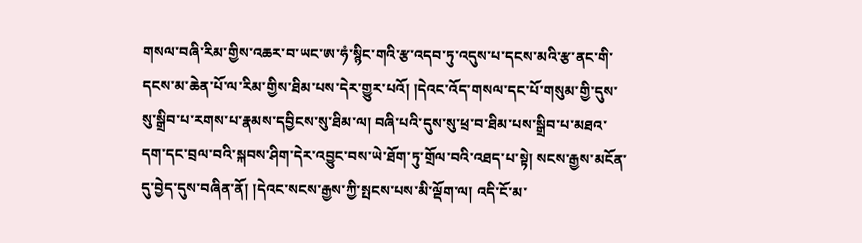གསལ་བཞི་རིམ་གྱིས་འཆར་བ་ཡང་ཨ་ཧཾ་སྙིང་གའི་རྩ་འདབ་ཏུ་འདུས་པ་དངས་མའི་རྩ་ནང་གི་དངས་མ་ཆེན་པོ་ལ་རིམ་གྱིས་ཐིམ་པས་དེར་གྱུར་པའོ། །དེའང་འོད་གསལ་དང་པོ་གསུམ་གྱི་དུས་སུ་སྒྲིབ་པ་རགས་པ་རྣམས་དབྱིངས་སུ་ཐིམ་ལ། བཞི་པའི་དུས་སུ་ཕྲ་བ་ཐིམ་པས་སྒྲིབ་པ་མཐའ་དག་དང་བྲལ་བའི་སྐབས་ཤིག་དེར་འབྱུང་བས་ཡེ་ཐོག་ཏུ་གྲོལ་བའི་འཐད་པ་སྟེ། སངས་རྒྱས་མངོན་དུ་བྱེད་དུས་བཞིན་ནོ། །དེའང་སངས་རྒྱས་ཀྱི་སྤངས་པས་མི་ལྡོག་ལ། འདི་ངོ་མ་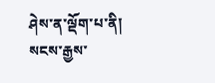ཤེས་ན་ལྡོག་པ་ནི། སངས་རྒྱས་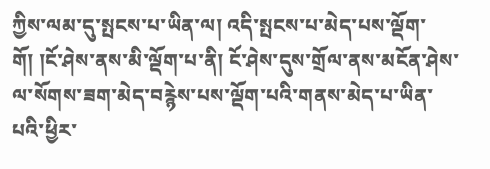ཀྱིས་ལམ་དུ་སྤངས་པ་ཡིན་ལ། འདི་སྤངས་པ་མེད་པས་ལྡོག་གོ། །ངོ་ཤེས་ནས་མི་ལྡོག་པ་ནི། ངོ་ཤེས་དུས་གྲོལ་ནས་མངོན་ཤེས་ལ་སོགས་ཟག་མེད་བརྙེས་པས་ལྡོག་པའི་གནས་མེད་པ་ཡིན་པའི་ཕྱིར་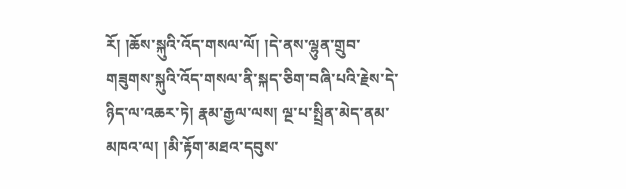རོ། །ཆོས་སྐུའི་འོད་གསལ་ལོ། །དེ་ནས་ལྷུན་གྲུབ་གཟུགས་སྐུའི་འོད་གསལ་ནི་སྐད་ཅིག་བཞི་པའི་རྗེས་དེ་ཉིད་ལ་འཆར་ཏེ། རྣམ་རྒྱལ་ལས། ལྔ་པ་སྤྲིན་མེད་ནམ་མཁའ་ལ། །མི་རྟོག་མཐའ་དབུས་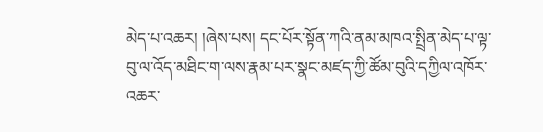མེད་པ་འཆར། །ཞེས་པས། དང་པོར་སྟོན་ཀའི་ནམ་མཁའ་སྤྲིན་མེད་པ་ལྟ་བུ་ལ་འོད་མཐིང་ག་ལས་རྣམ་པར་སྣང་མཛད་ཀྱི་ཚོམ་བུའི་དཀྱིལ་འཁོར་འཆར་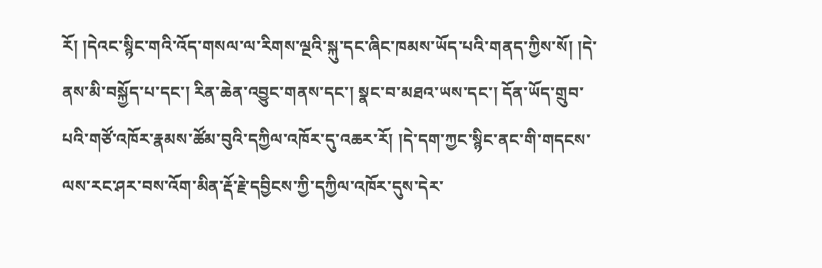རོ། །དེའང་སྙིང་གའི་འོད་གསལ་ལ་རིགས་ལྔའི་སྐུ་དང་ཞིང་ཁམས་ཡོད་པའི་གནད་ཀྱིས་སོ། །དེ་ནས་མི་བསྐྱོད་པ་དང་། རིན་ཆེན་འབྱུང་གནས་དང་། སྣང་བ་མཐའ་ཡས་དང་། དོན་ཡོད་གྲུབ་པའི་གཙོ་འཁོར་རྣམས་ཚོམ་བུའི་དཀྱིལ་འཁོར་དུ་འཆར་རོ། །དེ་དག་ཀྱང་སྙིང་ནང་གི་གདངས་ལས་རང་ཤར་བས་འོག་མིན་རྡོ་རྗེ་དབྱིངས་ཀྱི་དཀྱིལ་འཁོར་དུས་དེར་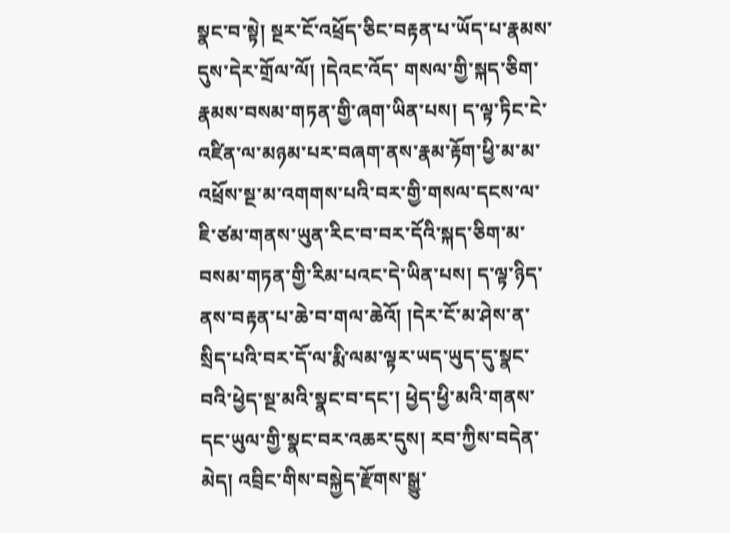སྣང་བ་སྟེ། སྔར་ངོ་འཕྲོད་ཅིང་བརྟན་པ་ཡོད་པ་རྣམས་དུས་དེར་གྲོལ་ལོ། །དེའང་འོད་ གསལ་གྱི་སྐད་ཅིག་རྣམས་བསམ་གཏན་གྱི་ཞག་ཡིན་པས། ད་ལྟ་ཏིང་ངེ་འཛིན་ལ་མཉམ་པར་བཞག་ནས་རྣམ་རྟོག་ཕྱི་མ་མ་འཕྲོས་སྔ་མ་འགགས་པའི་བར་གྱི་གསལ་དངས་ལ་ཇི་ཙམ་གནས་ཡུན་རིང་བ་བར་དོའི་སྐད་ཅིག་མ་བསམ་གཏན་གྱི་རིམ་པའང་དེ་ཡིན་པས། ད་ལྟ་ཉིད་ནས་བརྟན་པ་ཆེ་བ་གལ་ཆེའོ། །དེར་ངོ་མ་ཤེས་ན་སྲིད་པའི་བར་དོ་ལ་རྨི་ལམ་ལྟར་ཡད་ཡུད་དུ་སྣང་བའི་ཕྱེད་སྔ་མའི་སྣང་བ་དང་། ཕྱེད་ཕྱི་མའི་གནས་དང་ཡུལ་གྱི་སྣང་བར་འཆར་དུས། རབ་ཀྱིས་བདེན་མེད། འབྲིང་གིས་བསྐྱེད་རྫོགས་སྒྱུ་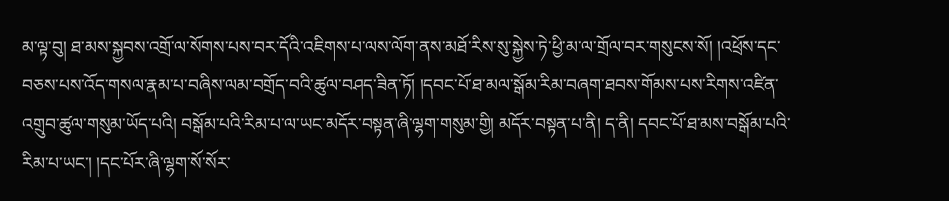མ་ལྟ་བུ། ཐ་མས་སྐྱབས་འགྲོ་ལ་སོགས་པས་བར་དོའི་འཇིགས་པ་ལས་ལོག་ནས་མཐོ་རིས་སུ་སྐྱེས་ཏེ་ཕྱི་མ་ལ་གྲོལ་བར་གསུངས་སོ། །འཕྲོས་དང་བཅས་པས་འོད་གསལ་རྣམ་པ་བཞིས་ལམ་བགྲོད་བའི་ཚུལ་བཤད་ཟིན་ཏོ། །དབང་པོ་ཐ་མལ་སྒོམ་རིམ་བཞག་ཐབས་གོམས་པས་རིགས་འཛིན་འགྲུབ་ཚུལ་གསུམ་ཡོད་པའི། བསྒོམ་པའི་རིམ་པ་ལ་ཡང་མདོར་བསྟན་ཞི་ལྷག་གསུམ་གྱི། མདོར་བསྟན་པ་ནི། ད་ནི། དབང་པོ་ཐ་མས་བསྒོམ་པའི་རིམ་པ་ཡང་། །དང་པོར་ཞི་ལྷག་སོ་སོར་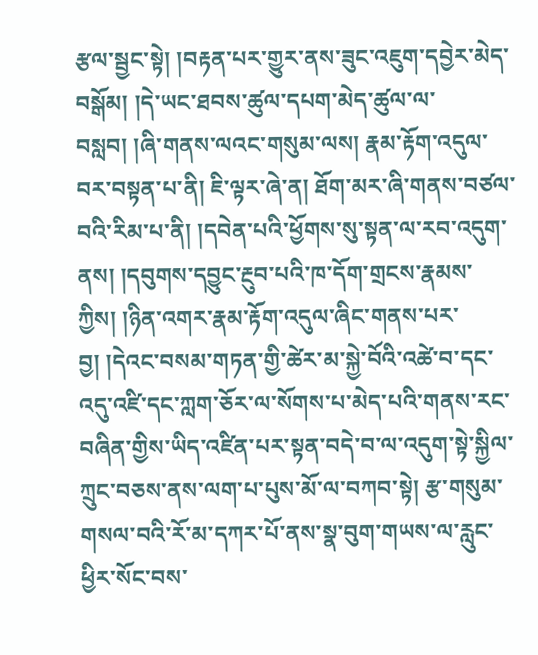རྩལ་སྦྱང་སྟེ། །བརྟན་པར་གྱུར་ནས་ཟུང་འཇུག་དབྱེར་མེད་བསྒོམ། །དེ་ཡང་ཐབས་ཚུལ་དཔག་མེད་ཚུལ་ལ་བསླབ། །ཞི་གནས་ལའང་གསུམ་ལས། རྣམ་རྟོག་འདུལ་བར་བསྟན་པ་ནི། ཇི་ལྟར་ཞེ་ན། ཐོག་མར་ཞི་གནས་བཙལ་བའི་རིམ་པ་ནི། །དབེན་པའི་ཕྱོགས་སུ་སྟན་ལ་རབ་འདུག་ནས། །དབུགས་དབྱུང་རྔུབ་པའི་ཁ་དོག་གྲངས་རྣམས་ཀྱིས། །ཉིན་འགར་རྣམ་རྟོག་འདུལ་ཞིང་གནས་པར་བྱ། །དེའང་བསམ་གཏན་གྱི་ཚེར་མ་སྐྱེ་བོའི་འཚེ་བ་དང་འདུ་འཛི་དང་ཀླག་ཅོར་ལ་སོགས་པ་མེད་པའི་གནས་རང་བཞིན་གྱིས་ཡིད་འཛིན་པར་སྟན་བདེ་བ་ལ་འདུག་སྟེ་སྐྱིལ་ཀྲུང་བཅས་ནས་ལག་པ་པུས་མོ་ལ་བཀབ་སྟེ། རྩ་གསུམ་གསལ་བའི་རོ་མ་དཀར་པོ་ནས་སྣ་བུག་གཡས་ལ་རླུང་ཕྱིར་སོང་བས་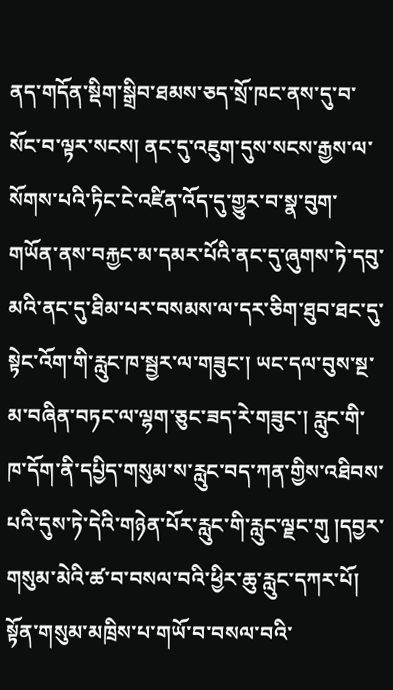ནད་གདོན་སྡིག་སྒྲིབ་ཐམས་ཅད་སྲོ་ཁང་ནས་དུ་བ་སོང་བ་ལྟར་སངས། ནང་དུ་འཇུག་དུས་སངས་རྒྱས་ལ་སོགས་པའི་ཏིང་ངེ་འཛིན་འོད་དུ་གྱུར་བ་སྣ་བུག་གཡོན་ནས་བརྐྱང་མ་དམར་པོའི་ནང་དུ་ཞུགས་ཏེ་དབུ་མའི་ནང་དུ་ཐིམ་པར་བསམས་ལ་དར་ཅིག་ཐུབ་ཐང་དུ་སྟེང་འོག་གི་རླུང་ཁ་སྦྱར་ལ་གཟུང་། ཡང་དལ་བུས་སྔ་མ་བཞིན་བཏང་ལ་ལྷག་ཅུང་ཟད་རེ་གཟུང་། རླུང་གི་ཁ་དོག་ནི་དཔྱིད་གསུམ་ས་རླུང་བད་ཀན་གྱིས་འཐིབས་པའི་དུས་ཏེ་དེའི་གཉེན་པོར་རླུང་གི་རླུང་ལྗང་གུ །དབྱར་གསུམ་མེའི་ཚ་བ་བསལ་བའི་ཕྱིར་ཆུ་རླུང་དཀར་པོ། སྟོན་གསུམ་མཁྲིས་པ་གཡོ་བ་བསལ་བའི་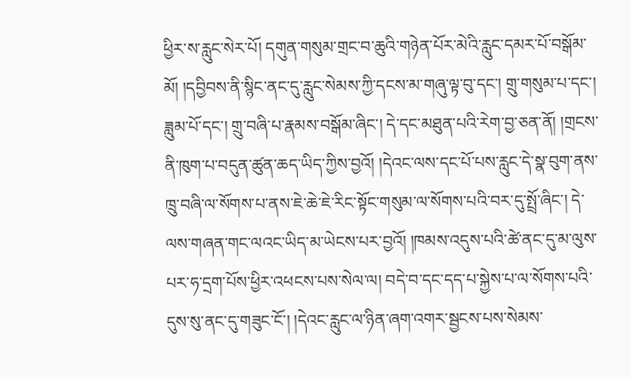ཕྱིར་ས་རླུང་སེར་པོ། དགུན་གསུམ་གྲང་བ་ཆུའི་གཉེན་པོར་མེའི་རླུང་དམར་པོ་བསྒོམ་མོ། །དབྱིབས་ནི་སྙིང་ནང་དུ་རླུང་སེམས་ཀྱི་དངས་མ་གཞུ་ལྟ་བུ་དང་། གྲུ་གསུམ་པ་དང་། ཟླུམ་པོ་དང་། གྲུ་བཞི་པ་རྣམས་བསྒོམ་ཞིང་། དེ་དང་མཐུན་པའི་རེག་བྱ་ཅན་ནོ། །གྲངས་ནི་ཁུག་པ་བདུན་ཚུན་ཆད་ཡིད་ཀྱིས་བྱའོ། །དེའང་ལས་དང་པོ་པས་རླུང་དེ་སྣ་བུག་ནས་ ཁྲུ་བཞི་ལ་སོགས་པ་ནས་ཇེ་ཆེ་ཇེ་རིང་སྟོང་གསུམ་ལ་སོགས་པའི་བར་དུ་སྤྲོ་ཞིང་། དེ་ལས་གཞན་གང་ལའང་ཡིད་མ་ཡེངས་པར་བྱའོ། །ཁམས་འདུས་པའི་ཚེ་ནང་དུ་མ་ལུས་པར་ཧ་དྲག་པོས་ཕྱིར་འཕངས་པས་སེལ་ལ། བདེ་བ་དང་དད་པ་སྐྱེས་པ་ལ་སོགས་པའི་དུས་སུ་ནང་དུ་གཟུང་ངོ་། །དེའང་རླུང་ལ་ཉིན་ཞག་འགར་སྦྱངས་པས་སེམས་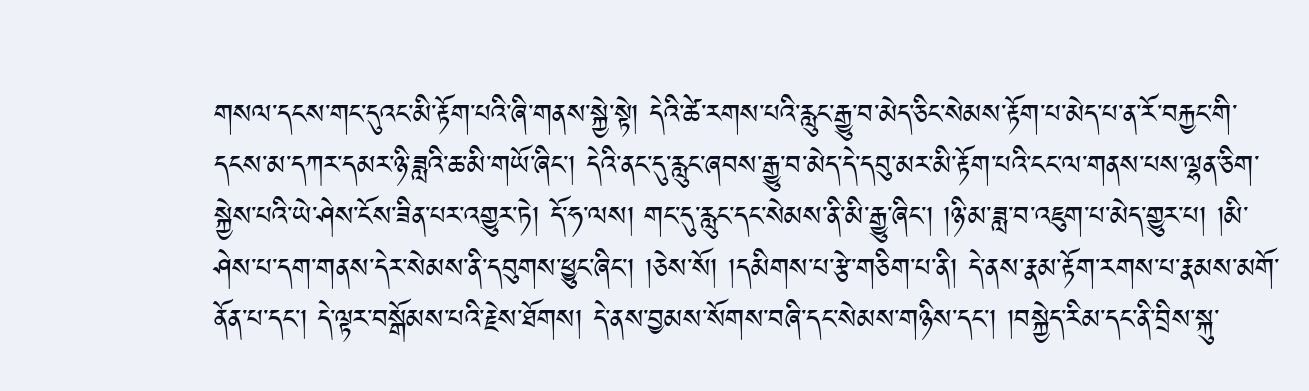གསལ་དངས་གང་དུའང་མི་རྟོག་པའི་ཞི་གནས་སྐྱེ་སྟེ། དེའི་ཚེ་རགས་པའི་རླུང་རྒྱུ་བ་མེད་ཅིང་སེམས་རྟོག་པ་མེད་པ་ན་རོ་བརྐྱང་གི་དངས་མ་དཀར་དམར་ཉི་ཟླའི་ཆ་མི་གཡོ་ཞིང་། དེའི་ནང་དུ་རླུང་ཞབས་རྒྱུ་བ་མེད་དེ་དབུ་མར་མི་རྟོག་པའི་ངང་ལ་གནས་པས་ལྷན་ཅིག་སྐྱེས་པའི་ཡེ་ཤེས་ངོས་ཟིན་པར་འགྱུར་ཏེ། དོ་ཧ་ལས། གང་དུ་རླུང་དང་སེམས་ནི་མི་རྒྱུ་ཞིང་། །ཉི་མ་ཟླ་བ་འཇུག་པ་མེད་གྱུར་པ། །མི་ཤེས་པ་དག་གནས་དེར་སེམས་ནི་དབུགས་ཕྱུང་ཞིང་། །ཅེས་སོ། །དམིགས་པ་རྩེ་གཅིག་པ་ནི། དེ་ནས་རྣམ་རྟོག་རགས་པ་རྣམས་མགོ་ནོན་པ་དང་། དེ་ལྟར་བསྒོམས་པའི་རྗེས་ཐོགས། དེ་ནས་བྱམས་སོགས་བཞི་དང་སེམས་གཉིས་དང་། །བསྐྱེད་རིམ་དང་ནི་བྲིས་སྐུ་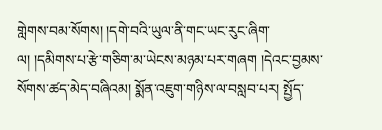གླེགས་བམ་སོགས། །དགེ་བའི་ཡུལ་ནི་གང་ཡང་རུང་ཞིག་ལ། །དམིགས་པ་རྩེ་གཅིག་མ་ཡེངས་མཉམ་པར་གཞག །དེའང་བྱམས་སོགས་ཚད་མེད་བཞིའམ། སྨོན་འཇུག་གཉིས་ལ་བསླབ་པར། སྤྱོད་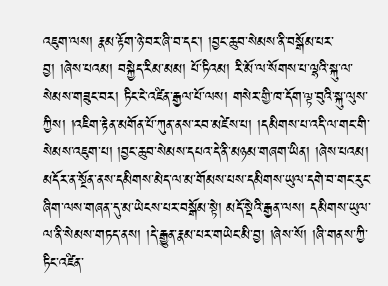འཇུག་ལས། རྣམ་རྟོག་ཉེ་བར་ཞི་བ་དང་། །བྱང་ཆུབ་སེམས་ནི་བསྒོམ་པར་བྱ། །ཞེས་པའམ། བསྐྱེད་རིམ་མམ། པོ་ཏིའམ། རི་མོ་ལ་སོགས་པ་ལྷའི་སྐུ་ལ་སེམས་གཟུང་བར། ཏིང་ངེ་འཛིན་རྒྱལ་པོ་ལས། གསེར་གྱི་ཁ་དོག་ལྟ་བུའི་སྐུ་ལུས་ཀྱིས། །འཇིག་རྟེན་མགོན་པོ་ཀུན་ནས་རབ་མཛེས་པ། །དམིགས་པ་འདི་ལ་གང་གི་སེམས་འཇུག་པ། །བྱང་ཆུབ་སེམས་དཔའ་དེ་ནི་མཉམ་གཞག་ཡིན། །ཞེས་པའམ། མདོར་ན་སྔོན་ནས་དམིགས་མེད་ལ་མ་གོམས་པས་དམིགས་ཡུལ་དགེ་བ་གང་རུང་ཞིག་ལས་གཞན་དུ་མ་ཡེངས་པར་བསྒོམ་སྟེ། མདོ་སྡེའི་རྒྱན་ལས། དམིགས་ཡུལ་ལ་ནི་སེམས་གཏད་ནས། །དེ་རྒྱུན་རྣམ་པར་གཡེང་མི་བྱ། །ཞེས་སོ། །ཞི་གནས་ཀྱི་ཏིང་འཛིན་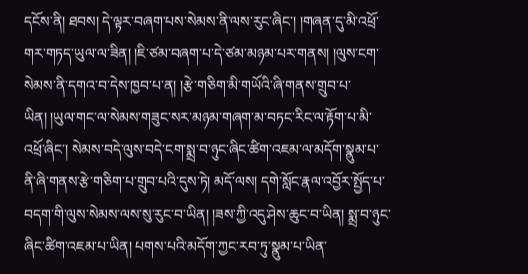དངོས་ནི། ཐབས། དེ་ལྟར་བཞག་པས་སེམས་ནི་ལས་རུང་ཞིང་། །གཞན་དུ་མི་འཕྲོ་གར་གཏད་ཡུལ་ལ་ཟིན། །ཇི་ཙམ་བཞག་པ་དེ་ཙམ་མཉམ་པར་གནས། །ལུས་ངག་སེམས་ནི་དགའ་བ་དེས་ཁྱབ་པ་ན། །རྩེ་གཅིག་མི་གཡོའི་ཞི་གནས་གྲུབ་པ་ཡིན། །ཡུལ་གང་ལ་སེམས་གཟུང་སར་མཉམ་གཞག་མ་བཏང་རིང་ལ་རྟོག་པ་མི་འཕྲོ་ཞིང་། སེམས་བདེ་ལུས་བདེ་ངག་སྨྲ་བ་ཉུང་ཞིང་ཚིག་འཇམ་ལ་མདོག་སྣུམ་པ་ནི་ཞི་གནས་རྩེ་གཅིག་པ་གྲུབ་པའི་དུས་ཏེ། མདོ་ལས། དགེ་སློང་རྣལ་འབྱོར་སྤྱོད་པ་བདག་གི་ལུས་སེམས་ལས་སུ་རུང་བ་ཡིན། །ཟས་ཀྱི་འདུ་ཤེས་ཆུང་བ་ཡིན། སྨྲ་བ་ཉུང་ཞིང་ཚིག་འཇམ་པ་ཡིན། པགས་པའི་མདོག་ཀྱང་རབ་ཏུ་སྣུམ་པ་ཡིན་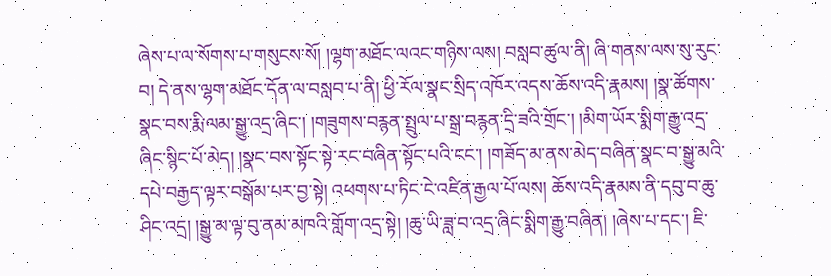ཞེས་པ་ལ་སོགས་པ་གསུངས་སོ། །ལྷག་མཐོང་ལའང་གཉིས་ལས། བསླབ་ཚུལ་ནི། ཞི་གནས་ལས་སུ་རུང་བ། དེ་ནས་ལྷག་མཐོང་དོན་ལ་བསླབ་པ་ནི། ཕྱི་རོལ་སྣང་སྲིད་འཁོར་འདས་ཆོས་འདི་རྣམས། །སྣ་ཚོགས་སྣང་བས་རྨི་ལམ་སྒྱུ་འདྲ་ཞིང་། །གཟུགས་བརྙན་སྤྲུལ་པ་སྒྲ་བརྙན་དྲི་ཟའི་གྲོང་། །མིག་ཡོར་སྨིག་རྒྱུ་འདྲ་ཞིང་སྙིང་པོ་མེད། །སྣང་བས་སྟོང་སྟེ་རང་བཞིན་སྟོང་པའི་ངང་། །གཟོད་མ་ནས་མེད་བཞིན་སྣང་བ་སྒྱུ་མའི་དཔེ་བརྒྱད་ལྟར་བསྒོམ་པར་བྱ་སྟེ། འཕགས་པ་ཏིང་ངེ་འཛིན་རྒྱལ་པོ་ལས། ཆོས་འདི་རྣམས་ནི་དབུ་བ་ཆུ་ཤིང་འདྲ། །སྒྱུ་མ་ལྟ་བུ་ནམ་མཁའི་གློག་འདྲ་སྟེ། །ཆུ་ཡི་ཟླ་བ་འདྲ་ཞིང་སྨིག་རྒྱུ་བཞིན། །ཞེས་པ་དང་། ཇི་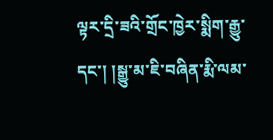ལྟར་དྲི་ཟའི་གྲོང་ཁྱེར་སྨིག་རྒྱུ་དང་། །སྒྱུ་མ་ཇི་བཞིན་རྨི་ལམ་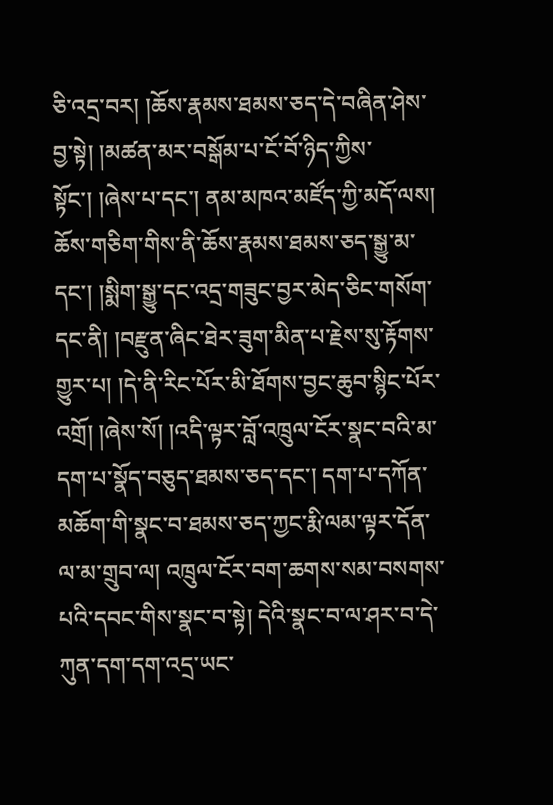ཅི་འདྲ་བར། །ཆོས་རྣམས་ཐམས་ཅད་དེ་བཞིན་ཤེས་བྱ་སྟེ། །མཚན་མར་བསྒོམ་པ་ངོ་བོ་ཉིད་ཀྱིས་སྟོང་། །ཞེས་པ་དང་། ནམ་མཁའ་མཛོད་ཀྱི་མདོ་ལས། ཆོས་གཅིག་གིས་ནི་ཆོས་རྣམས་ཐམས་ཅད་སྒྱུ་མ་དང་། །སྨིག་སྒྱུ་དང་འདྲ་གཟུང་བྱར་མེད་ཅིང་གསོག་དང་ནི། །བརྫུན་ཞིང་ཐེར་ཟུག་མིན་པ་རྗེས་སུ་རྟོགས་གྱུར་པ། །དེ་ནི་རིང་པོར་མི་ཐོགས་བྱང་ཆུབ་སྙིང་པོར་འགྲོ། །ཞེས་སོ། །འདི་ལྟར་བློ་འཁྲུལ་ངོར་སྣང་བའི་མ་དག་པ་སྣོད་བཅུད་ཐམས་ཅད་དང་། དག་པ་དཀོན་མཆོག་གི་སྣང་བ་ཐམས་ཅད་ཀྱང་རྨི་ལམ་ལྟར་དོན་ལ་མ་གྲུབ་ལ། འཁྲུལ་ངོར་བག་ཆགས་སམ་བསགས་པའི་དབང་གིས་སྣང་བ་སྟེ། དེའི་སྣང་བ་ལ་ཤར་བ་དེ་ཀུན་དག་དག་འདྲ་ཡང་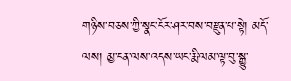གཉིས་བཅས་ཀྱི་སྣང་ངོར་ཤར་བས་བརྫུན་པ་སྟེ། མདོ་ལས། མྱ་ངན་ལས་འདས་ཡང་རྨི་ལམ་ལྟ་བུ་སྒྱུ་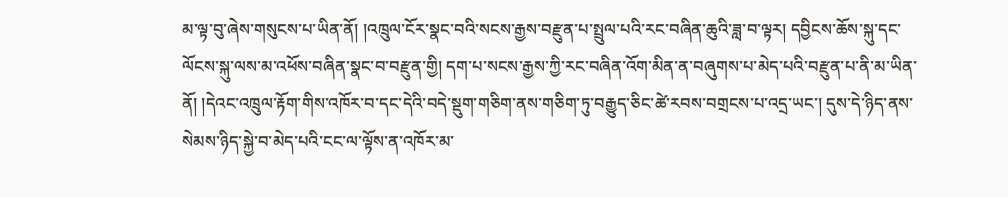མ་ལྟ་བུ་ཞེས་གསུངས་པ་ཡིན་ནོ། །འཁྲུལ་ངོར་སྣང་བའི་སངས་རྒྱས་བརྫུན་པ་སྤྲུལ་པའི་རང་བཞིན་ཆུའི་ཟླ་བ་ལྟར། དབྱིངས་ཆོས་སྐུ་དང་ལོངས་སྐུ་ལས་མ་འཕོས་བཞིན་སྣང་བ་བརྫུན་གྱི། དག་པ་སངས་རྒྱས་ཀྱི་རང་བཞིན་འོག་མིན་ན་བཞུགས་པ་མེད་པའི་བརྫུན་པ་ནི་མ་ཡིན་ནོ། །དེའང་འཁྲུལ་རྟོག་གིས་འཁོར་བ་དང་དེའི་བདེ་སྡུག་གཅིག་ནས་གཅིག་ཏུ་བརྒྱུད་ཅིང་ཚེ་རབས་བགྲངས་པ་འདྲ་ཡང་། དུས་དེ་ཉིད་ནས་སེམས་ཉིད་སྐྱེ་བ་མེད་པའི་ངང་ལ་ལྟོས་ན་འཁོར་མ་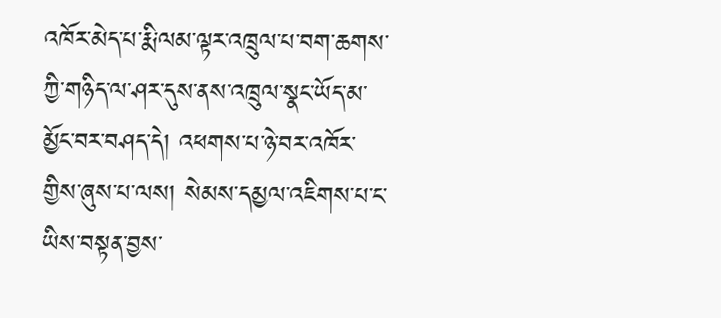འཁོར་མེད་པ་རྨི་ལམ་ལྟར་འཁྲུལ་པ་བག་ཆགས་ཀྱི་གཉིད་ལ་ཤར་དུས་ནས་འཁྲུལ་སྣང་ཡོད་མ་མྱོང་བར་བཤད་དེ། འཕགས་པ་ཉེ་བར་འཁོར་གྱིས་ཞུས་པ་ལས། སེམས་དམྱལ་འཇིགས་པ་ང་ཡིས་བསྟན་བྱས་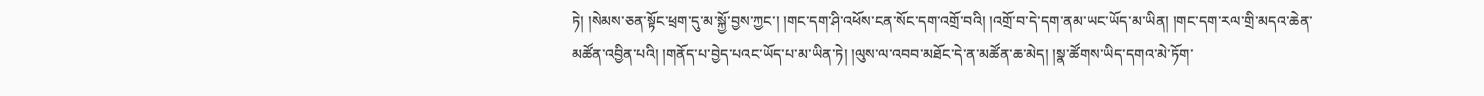ཏེ། །སེམས་ཅན་སྟོང་ཕྲག་དུ་མ་སྐྱོ་བྱས་ཀྱང་། །གང་དག་ཤི་འཕོས་ངན་སོང་དག་འགྲོ་བའི། །འགྲོ་བ་དེ་དག་ནམ་ཡང་ཡོད་མ་ཡིན། །གང་དག་རལ་གྲི་མདའ་ཆེན་མཚོན་འབྱིན་པའི། །གནོད་པ་བྱེད་པའང་ཡོད་པ་མ་ཡིན་ཏེ། །ལུས་ལ་འབབ་མཐོང་དེ་ན་མཚོན་ཆ་མེད། །སྣ་ཚོགས་ཡིད་དགའ་མེ་ཏོག་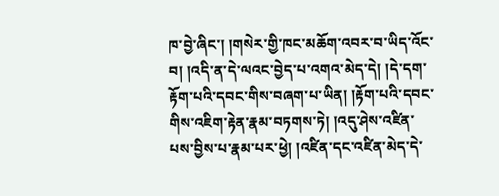ཁ་བྱེ་ཞིང་། །གསེར་གྱི་ཁང་མཆོག་འབར་བ་ཡིད་འོང་བ། །འདི་ན་དེ་ལའང་བྱེད་པ་འགའ་མེད་དེ། །དེ་དག་རྟོག་པའི་དབང་གིས་བཞག་པ་ཡིན། །རྟོག་པའི་དབང་གིས་འཇིག་རྟེན་རྣམ་བཏགས་ཏེ། །འདུ་ཤེས་འཛིན་པས་བྱིས་པ་རྣམ་པར་ཕྱེ། །འཛིན་དང་འཛིན་མེད་དེ་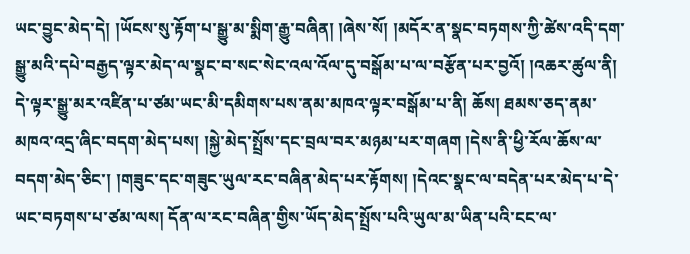ཡང་བྱུང་མེད་དེ། །ཡོངས་སུ་རྟོག་པ་སྒྱུ་མ་སྨིག་རྒྱུ་བཞིན། །ཞེས་སོ། །མདོར་ན་སྣང་བཏགས་ཀྱི་ཚེས་འདི་དག་སྒྱུ་མའི་དཔེ་བརྒྱད་ལྟར་མེད་ལ་སྣང་བ་སང་སེང་འལ་འོལ་དུ་བསྒོམ་པ་ལ་བརྩོན་པར་བྱའོ། །འཆར་ཚུལ་ནི། དེ་ལྟར་སྒྱུ་མར་འཛིན་པ་ཙམ་ཡང་མི་དམིགས་པས་ནམ་མཁའ་ལྟར་བསྒོམ་པ་ནི། ཆོས། ཐམས་ཅད་ནམ་མཁའ་འདྲ་ཞིང་བདག་མེད་པས། །སྐྱེ་མེད་སྤྲོས་དང་བྲལ་བར་མཉམ་པར་གཞག །དེས་ནི་ཕྱི་རོལ་ཆོས་ལ་བདག་མེད་ཅིང་། །གཟུང་དང་གཟུང་ཡུལ་རང་བཞིན་མེད་པར་རྟོགས། །དེའང་སྣང་ལ་བདེན་པར་མེད་པ་དེ་ཡང་བཏགས་པ་ཙམ་ལས། དོན་ལ་རང་བཞིན་གྱིས་ཡོད་མེད་སྤྲོས་པའི་ཡུལ་མ་ཡིན་པའི་ངང་ལ་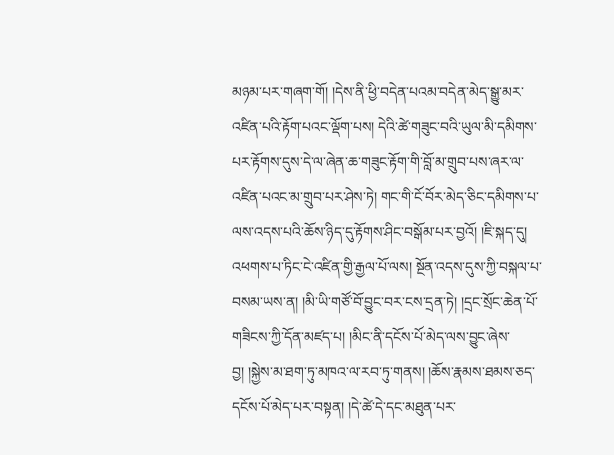མཉམ་པར་གཞག་གོ། །དེས་ནི་ཕྱི་བདེན་པའམ་བདེན་མེད་སྒྱུ་མར་འཛིན་པའི་རྟོག་པའང་ལྡོག་པས། དེའི་ཚེ་གཟུང་བའི་ཡུལ་མི་དམིགས་པར་རྟོགས་དུས་དེ་ལ་ཞེན་ཆ་གཟུང་རྟོག་གི་བློ་མ་གྲུབ་པས་ཞར་ལ་འཛིན་པའང་མ་གྲུབ་པར་ཤེས་ཏེ། གང་གི་ངོ་བོར་མེད་ཅིང་དམིགས་པ་ལས་འདས་པའི་ཆོས་ཉིད་དུ་རྟོགས་ཤིང་བསྒོམ་པར་བྱའོ། །ཇི་སྐད་དུ། འཕགས་པ་ཏིང་ངེ་འཛིན་གྱི་རྒྱལ་པོ་ལས། སྔོན་འདས་དུས་ཀྱི་བསྐལ་པ་བསམ་ཡས་ན། །མི་ཡི་གཙོ་བོ་བྱུང་བར་ངས་དྲན་ཏེ། །དྲང་སྲོང་ཆེན་པོ་གཟིངས་ཀྱི་དོན་མཛད་པ། །མིང་ནི་དངོས་པོ་མེད་ལས་བྱུང་ཞེས་བྱ། །སྐྱེས་མ་ཐག་ཏུ་མཁའ་ལ་རབ་ཏུ་གནས། །ཆོས་རྣམས་ཐམས་ཅད་དངོས་པོ་མེད་པར་བསྟན། །དེ་ཚེ་དེ་དང་མཐུན་པར་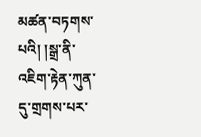མཚན་བཏགས་པའི། །སྒྲ་ནི་འཇིག་རྟེན་ཀུན་དུ་གྲགས་པར་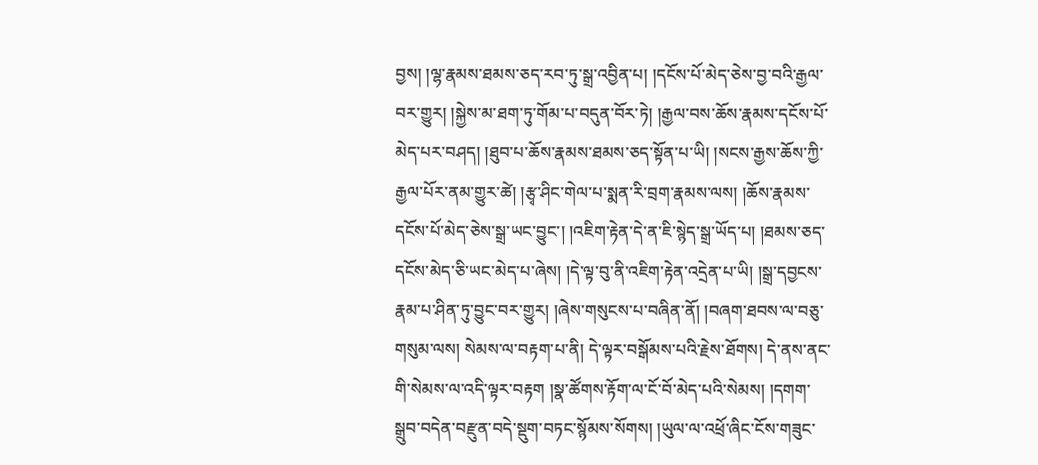བྱས། །ལྷ་རྣམས་ཐམས་ཅད་རབ་ཏུ་སྒྲ་འབྱིན་པ། །དངོས་པོ་མེད་ཅེས་བྱ་བའི་རྒྱལ་བར་གྱུར། །སྐྱེས་མ་ཐག་ཏུ་གོམ་པ་བདུན་བོར་ཏེ། །རྒྱལ་བས་ཆོས་རྣམས་དངོས་པོ་མེད་པར་བཤད། །ཐུབ་པ་ཆོས་རྣམས་ཐམས་ཅད་སྟོན་པ་ཡི། །སངས་རྒྱས་ཆོས་ཀྱི་རྒྱལ་པོར་ནམ་གྱུར་ཚེ། །རྩྭ་ཤིང་གེལ་པ་སྨན་རི་བྲག་རྣམས་ལས། །ཆོས་རྣམས་དངོས་པོ་མེད་ཅེས་སྒྲ་ཡང་བྱུང་། །འཇིག་རྟེན་དེ་ན་ཇི་སྙེད་སྒྲ་ཡོད་པ། །ཐམས་ཅད་དངོས་མེད་ཅི་ཡང་མེད་པ་ཞེས། །དེ་ལྟ་བུ་ནི་འཇིག་རྟེན་འདྲེན་པ་ཡི། །སྒྲ་དབྱངས་རྣམ་པ་ཤིན་ཏུ་བྱུང་བར་གྱུར། །ཞེས་གསུངས་པ་བཞིན་ནོ། །བཞག་ཐབས་ལ་བཅུ་གསུམ་ལས། སེམས་ལ་བརྟག་པ་ནི། དེ་ལྟར་བསྒོམས་པའི་རྗེས་ཐོགས། དེ་ནས་ནང་གི་སེམས་ལ་འདི་ལྟར་བརྟག །སྣ་ཚོགས་རྟོག་ལ་ངོ་བོ་མེད་པའི་སེམས། །དགག་སྒྲུབ་བདེན་བརྫུན་བདེ་སྡུག་བཏང་སྙོམས་སོགས། །ཡུལ་ལ་འཕྲོ་ཞིང་ངོས་གཟུང་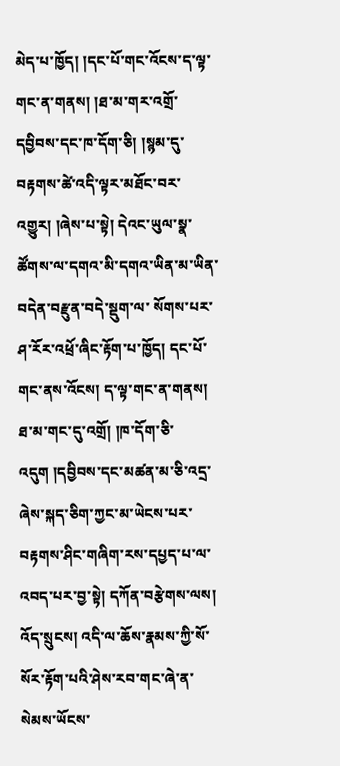མེད་པ་ཁྱོད། །དང་པོ་གང་འོངས་ད་ལྟ་གང་ན་གནས། །ཐ་མ་གར་འགྲོ་དབྱིབས་དང་ཁ་དོག་ཅི། །སྙམ་དུ་བརྟགས་ཚེ་འདི་ལྟར་མཐོང་བར་འགྱུར། །ཞེས་པ་སྟེ། དེའང་ཡུལ་སྣ་ཚོགས་ལ་དགའ་མི་དགའ་ཡིན་མ་ཡིན་བདེན་བརྫུན་བདེ་སྡུག་ལ་ སོགས་པར་ཤ་རོར་འཕྲོ་ཞིང་རྟོག་པ་ཁྱོད། དང་པོ་གང་ནས་འོངས། ད་ལྟ་གང་ན་གནས། ཐ་མ་གང་དུ་འགྲོ། །ཁ་དོག་ཅི་འདུག །དབྱིབས་དང་མཚན་མ་ཅི་འདྲ་ཞེས་སྐད་ཅིག་ཀྱང་མ་ཡེངས་པར་བརྟགས་ཤིང་གཞིག་རས་དཔྱད་པ་ལ་འབད་པར་བྱ་སྟེ། དཀོན་བརྩེགས་ལས། འོད་སྲུངས། འདི་ལ་ཆོས་རྣམས་ཀྱི་སོ་སོར་རྟོག་པའི་ཤེས་རབ་གང་ཞེ་ན་སེམས་ཡོངས་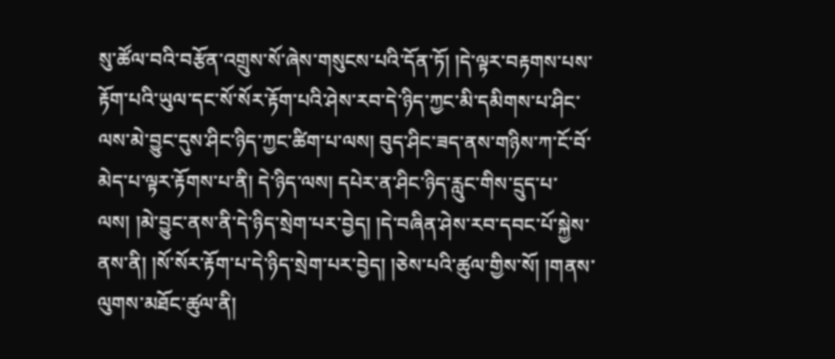སུ་ཚོལ་བའི་བརྩོན་འགྲུས་སོ་ཞེས་གསུངས་པའི་དོན་ཏོ། །དེ་ལྟར་བརྟགས་པས་རྟོག་པའི་ཡུལ་དང་སོ་སོར་རྟོག་པའི་ཤེས་རབ་དེ་ཉིད་ཀྱང་མི་དམིགས་པ་ཤིང་ལས་མེ་བྱུང་དུས་ཤིང་ཉིད་ཀྱང་ཚིག་པ་ལས། བུད་ཤིང་ཟད་ནས་གཉིས་ཀ་ངོ་བོ་མེད་པ་ལྟར་རྟོགས་པ་ནི། དེ་ཉིད་ལས། དཔེར་ན་ཤིང་ཉིད་རླུང་གིས་དྲུད་པ་ལས། །མེ་བྱུང་ནས་ནི་དེ་ཉིད་སྲེག་པར་བྱེད། །དེ་བཞིན་ཤེས་རབ་དབང་པོ་སྐྱེས་ནས་ནི། །སོ་སོར་རྟོག་པ་དེ་ཉིད་སྲེག་པར་བྱེད། །ཅེས་པའི་ཚུལ་གྱིས་སོ། །གནས་ལུགས་མཐོང་ཚུལ་ནི།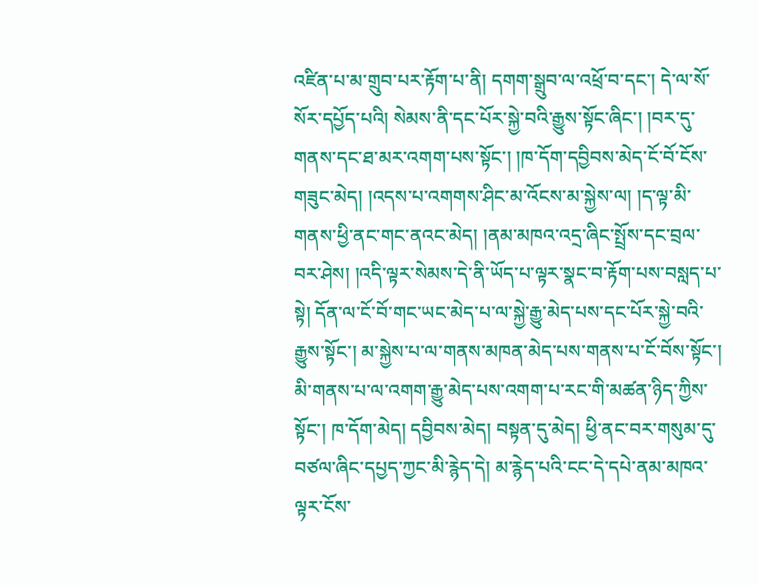འཛིན་པ་མ་གྲུབ་པར་རྟོག་པ་ནི། དགག་སྒྲུབ་ལ་འཕྲོ་བ་དང་། དེ་ལ་སོ་སོར་དཔྱོད་པའི། སེམས་ནི་དང་པོར་སྐྱེ་བའི་རྒྱུས་སྟོང་ཞིང་། །བར་དུ་གནས་དང་ཐ་མར་འགག་པས་སྟོང་། །ཁ་དོག་དབྱིབས་མེད་ངོ་བོ་ངོས་གཟུང་མེད། །འདས་པ་འགགས་ཤིང་མ་འོངས་མ་སྐྱེས་ལ། །ད་ལྟ་མི་གནས་ཕྱི་ནང་གང་ནའང་མེད། །ནམ་མཁའ་འདྲ་ཞིང་སྤྲོས་དང་བྲལ་བར་ཤེས། །འདི་ལྟར་སེམས་དེ་ནི་ཡོད་པ་ལྟར་སྣང་བ་རྟོག་པས་བསླད་པ་སྟེ། དོན་ལ་ངོ་བོ་གང་ཡང་མེད་པ་ལ་སྐྱེ་རྒྱུ་མེད་པས་དང་པོར་སྐྱེ་བའི་རྒྱུས་སྟོང་། མ་སྐྱེས་པ་ལ་གནས་མཁན་མེད་པས་གནས་པ་ངོ་བོས་སྟོང་། མི་གནས་པ་ལ་འགག་རྒྱུ་མེད་པས་འགག་པ་རང་གི་མཚན་ཉིད་ཀྱིས་སྟོང་། ཁ་དོག་མེད། དབྱིབས་མེད། བསྟན་དུ་མེད། ཕྱི་ནང་བར་གསུམ་དུ་བཙལ་ཞིང་དཔྱད་ཀྱང་མི་རྙེད་དེ། མ་རྙེད་པའི་ངང་དེ་དཔེ་ནམ་མཁའ་ལྟར་ངོས་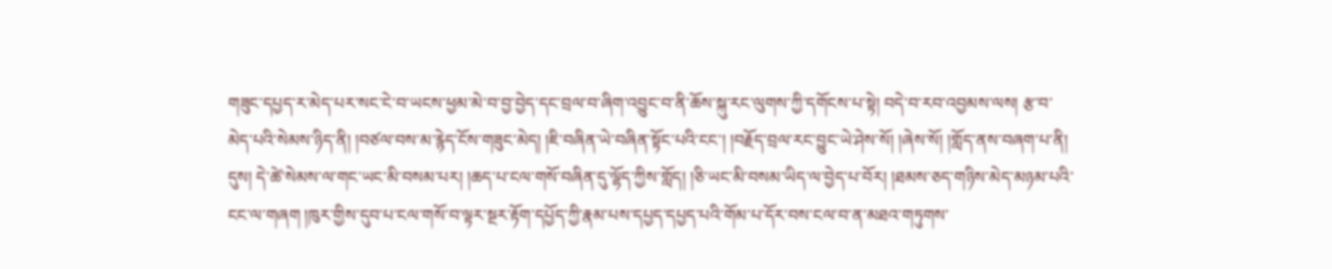གཟུང་དཔྱད་ར་མེད་པར་སང་ངེ་བ་ཡངས་ཕྱམ་མེ་བ་བྱ་བྱེད་དང་བྲལ་བ་ཞིག་འབྱུང་བ་ནི་ཆོས་སྐུ་རང་ལུགས་ཀྱི་དགོངས་པ་སྟེ། བདེ་བ་རབ་འབྱམས་ལས། རྩ་བ་མེད་པའི་སེམས་ཉིད་ནི། །བཙལ་བས་མ་རྙེད་ངོས་གཟུང་མེད། །ཇི་བཞིན་ཡེ་བཞིན་སྟོང་པའི་ངང་། །བརྗོད་བྲལ་རང་བྱུང་ཡེ་ཤེས་སོ། །ཞེས་སོ། །གློད་ནས་བཞག་པ་ནི། དུས། དེ་ཚེ་སེམས་ལ་གང་ཡང་མི་བསམ་པར། །ཆད་པ་ངལ་གསོ་བཞིན་དུ་ལྷོད་ཀྱིས་གློད། །ཅི་ཡང་མི་བསམ་ཡིད་ལ་བྱེད་པ་བོར། །ཐམས་ཅད་གཉིས་མེད་མཉམ་པའི་ངང་ལ་གཞག །ཁུར་གྱིས་དུབ་པ་ངལ་གསོ་བ་ལྟར་སྔར་རྟོག་དཔྱོད་ཀྱི་རྣམ་པས་དཔྱད་དཔྱད་པའི་གོམ་པ་དོར་བས་ངལ་བ་ན་མཐའ་གཏུགས་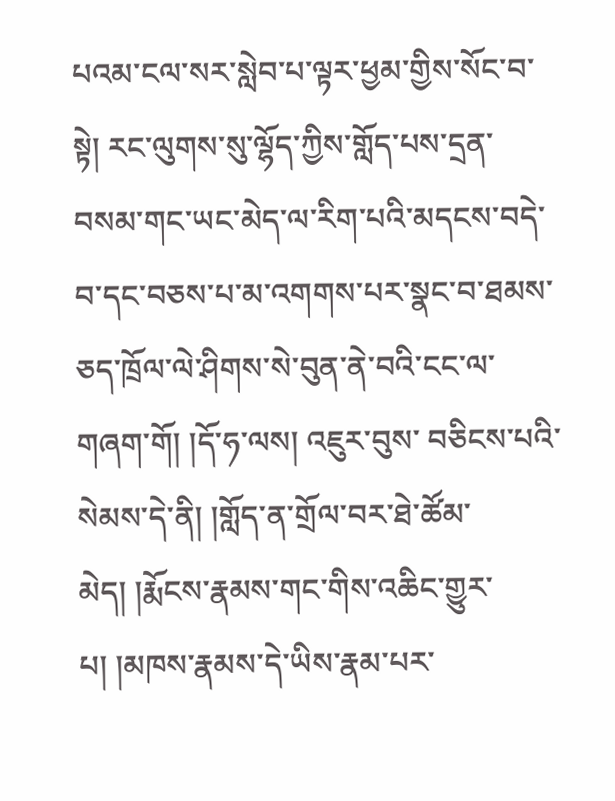པའམ་ངལ་སར་སླེབ་པ་ལྟར་ཕྱམ་གྱིས་སོང་བ་སྟེ། རང་ལུགས་སུ་ལྷོད་ཀྱིས་གློད་པས་དྲན་བསམ་གང་ཡང་མེད་ལ་རིག་པའི་མདངས་བདེ་བ་དང་བཅས་པ་མ་འགགས་པར་སྣང་བ་ཐམས་ཅད་ཁྲོལ་ལེ་ཤིགས་སེ་བུན་ནེ་བའི་ངང་ལ་གཞག་གོ། །དོ་ཧ་ལས། འཇུར་བུས་ བཅིངས་པའི་སེམས་དེ་ནི། །གློད་ན་གྲོལ་བར་ཐེ་ཚོམ་མེད། །རྨོངས་རྣམས་གང་གིས་འཆིང་གྱུར་པ། །མཁས་རྣམས་དེ་ཡིས་རྣམ་པར་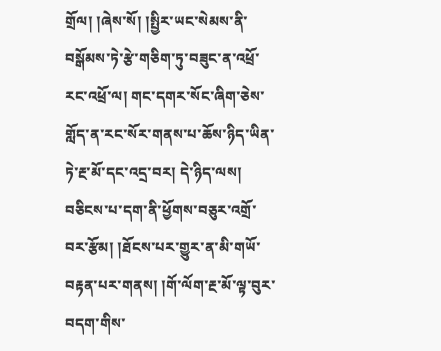གྲོལ། །ཞེས་སོ། །སྤྱིར་ཡང་སེམས་ནི་བསྒོམས་ཏེ་རྩེ་གཅིག་ཏུ་བཟུང་ན་འཕྲོ་རང་འཕྲོ་ལ། གང་དགར་སོང་ཞིག་ཅེས་གློད་ན་རང་སོར་གནས་པ་ཆོས་ཉིད་ཡིན་ཏེ་རྔ་མོ་དང་འདྲ་བར། དེ་ཉིད་ལས། བཅིངས་པ་དག་ནི་ཕྱོགས་བཅུར་འགྲོ་བར་རྩོམ། །ཐོངས་པར་གྱུར་ན་མི་གཡོ་བརྟན་པར་གནས། །གོ་ལོག་རྔ་མོ་ལྟ་བུར་བདག་གིས་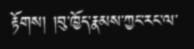རྟོགས། །བུ་ཁྱོད་རྣམས་ཀྱང་རང་ལ་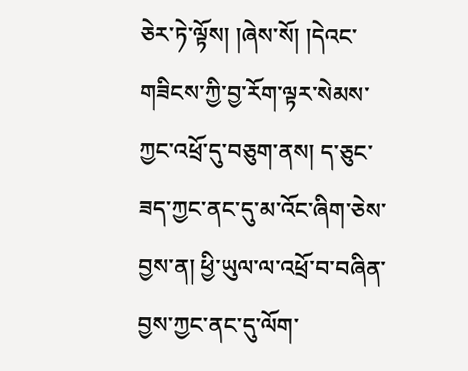ཅེར་ཏེ་ལྟོས། །ཞེས་སོ། །དེའང་གཟིངས་ཀྱི་བྱ་རོག་ལྟར་སེམས་ཀྱང་འཕྲོ་དུ་བཅུག་ནས། ད་ཅུང་ཟད་ཀྱང་ནང་དུ་མ་འོང་ཞིག་ཅེས་བྱས་ན། ཕྱི་ཡུལ་ལ་འཕྲོ་བ་བཞིན་བྱས་ཀྱང་ནང་དུ་ལོག་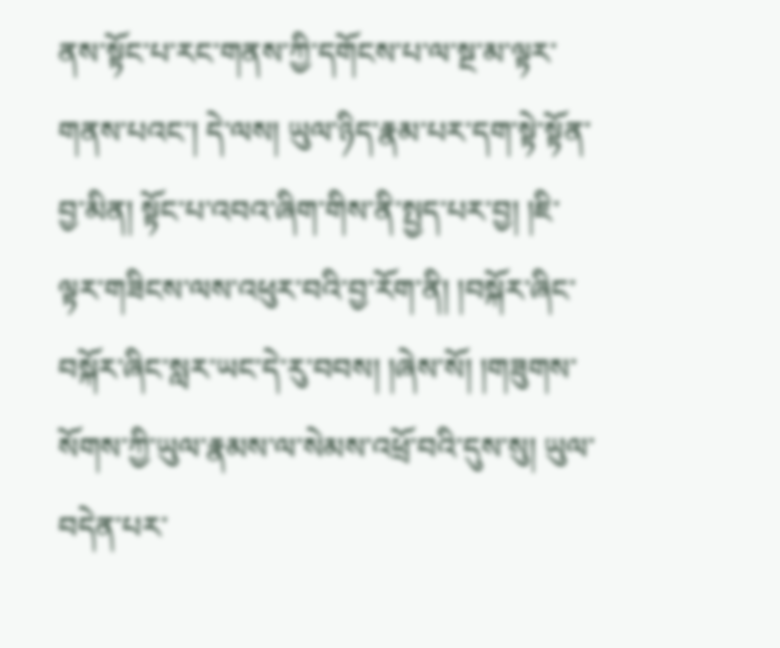ནས་སྟོང་པ་རང་གནས་ཀྱི་དགོངས་པ་ལ་སྔ་མ་ལྟར་གནས་པའང་། དེ་ལས། ཡུལ་ཉིད་རྣམ་པར་དག་སྟེ་སྟོན་བྱ་མིན། སྟོང་པ་འབའ་ཞིག་གིས་ནི་སྤྱད་པར་བྱ། །ཇི་ལྟར་གཟིངས་ལས་འཕུར་བའི་བྱ་རོག་ནི། །བསྐོར་ཞིང་བསྐོར་ཞིང་སླར་ཡང་དེ་རུ་བབས། །ཞེས་སོ། །གཟུགས་སོགས་ཀྱི་ཡུལ་རྣམས་ལ་སེམས་འཕྲོ་བའི་དུས་སུ། ཡུལ་བདེན་པར་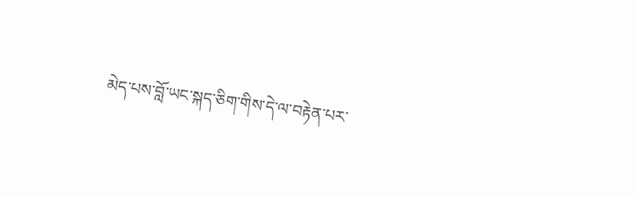མེད་པས་བློ་ཡང་སྐད་ཅིག་གིས་དེ་ལ་བརྟེན་པར་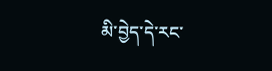མི་བྱེད་དེ་རང་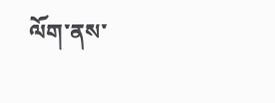ལོག་ནས་